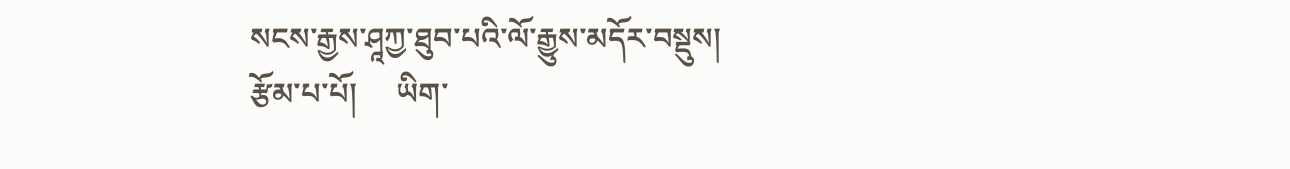སངས་རྒྱས་ཤཱཀྱ་ཐུབ་པའི་ལོ་རྒྱུས་མདོར་བསྡུས།
རྩོམ་པ་པོ།     ཡིག་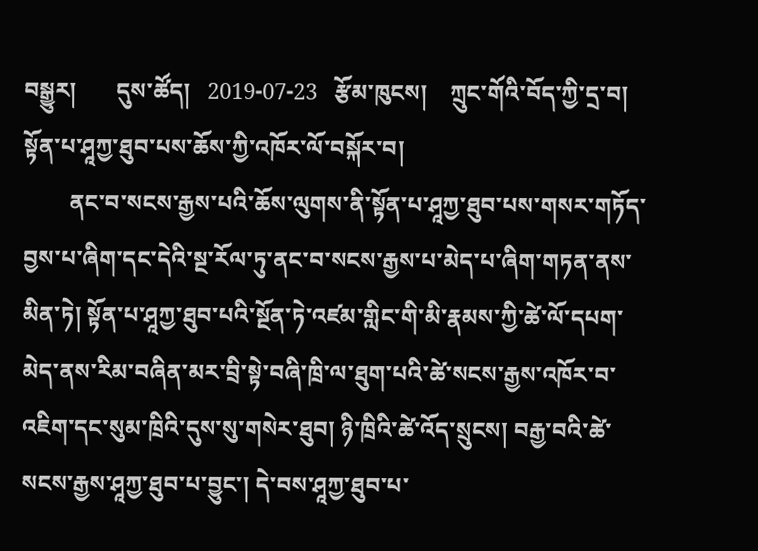བསྒྱུར།       དུས་ཚོད།   2019-07-23   རྩོམ་ཁུངས།    ཀྲུང་གོའི་བོད་ཀྱི་དྲ་བ།
སྟོན་པ་ཤཱཀྱ་ཐུབ་པས་ཆོས་ཀྱི་འཁོར་ལོ་བསྐོར་བ།
        ནང་བ་སངས་རྒྱས་པའི་ཆོས་ལུགས་ནི་སྟོན་པ་ཤཱཀྱ་ཐུབ་པས་གསར་གཏོད་བྱས་པ་ཞིག་དང་དེའི་སྔ་རོལ་ཏུ་ནང་བ་སངས་རྒྱས་པ་མེད་པ་ཞིག་གཏན་ནས་མིན་ཏེ། སྟོན་པ་ཤཱཀྱ་ཐུབ་པའི་སྔོན་ཏེ་འཛམ་གླིང་གི་མི་རྣམས་ཀྱི་ཚེ་ལོ་དཔག་མེད་ནས་རིམ་བཞིན་མར་བྲི་སྟེ་བཞི་ཁྲི་ལ་ཐུག་པའི་ཚེ་སངས་རྒྱས་འཁོར་བ་འཇིག་དང་སུམ་ཁྲིའི་དུས་སུ་གསེར་ཐུབ། ཉི་ཁྲིའི་ཚེ་འོད་སྲུངས། བརྒྱ་བའི་ཚེ་སངས་རྒྱས་ཤཱཀྱ་ཐུབ་པ་བྱུང་། དེ་བས་ཤཱཀྱ་ཐུབ་པ་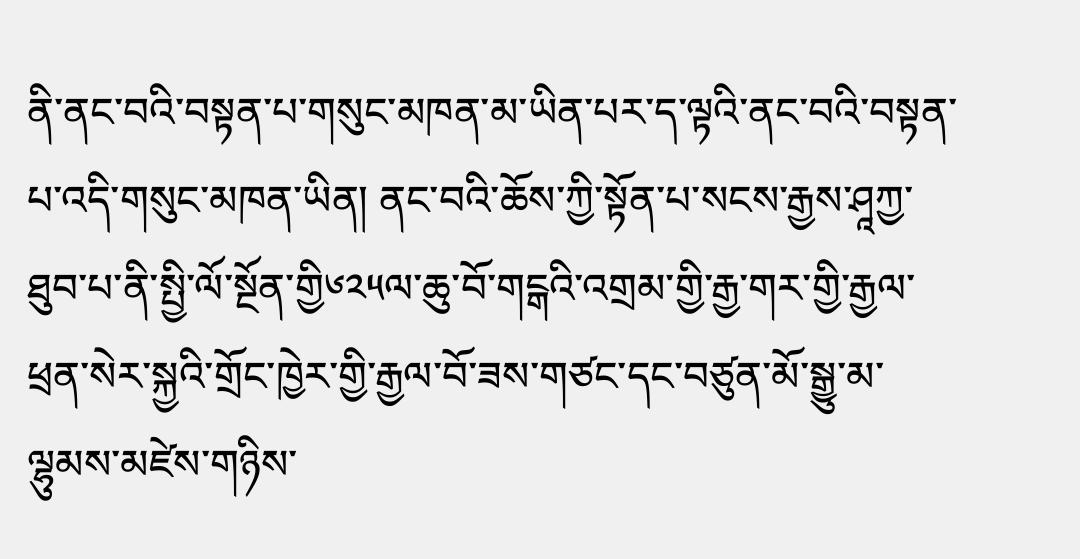ནི་ནང་བའི་བསྟན་པ་གསུང་མཁན་མ་ཡིན་པར་ད་ལྟའི་ནང་བའི་བསྟན་པ་འདི་གསུང་མཁན་ཡིན། ནང་བའི་ཆོས་ཀྱི་སྟོན་པ་སངས་རྒྱས་ཤཱཀྱ་ཐུབ་པ་ནི་སྤྱི་ལོ་སྔོན་གྱི༦༢༥ལ་ཆུ་བོ་གངྒའི་འགྲམ་གྱི་རྒྱ་གར་གྱི་རྒྱལ་ཕྲན་སེར་སྐྱའི་གྲོང་ཁྱེར་གྱི་རྒྱལ་བོ་ཟས་གཙང་དང་བཙུན་མོ་སྒྱུ་མ་ལྷུམས་མཛེས་གཉིས་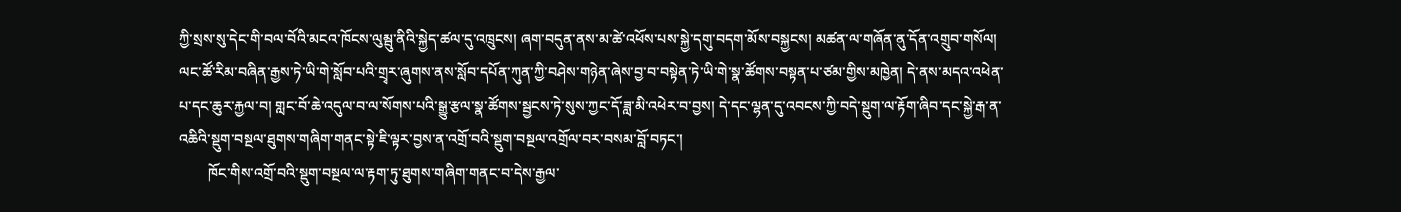ཀྱི་སྲས་སུ་དེང་གི་བལ་བོའི་མངའ་ཁོངས་ལུམྦུ་ནིའི་སྐྱེད་ཚལ་དུ་འཁྲུངས། ཞག་བདུན་ནས་མ་ཚེ་འཕོས་པས་སྐྱེ་དགུ་བདག་མོས་བསྐྱངས། མཚན་ལ་གཞོན་ནུ་དོན་འགྲུབ་གསོལ། ལང་ཚོ་རིམ་བཞིན་རྒྱས་ཏེ་ཡི་གེ་སློབ་པའི་གྲྭར་ཞུགས་ནས་སློབ་དཔོན་ཀུན་ཀྱི་བཤེས་གཉེན་ཞེས་བྱ་བ་བསྟེན་ཏེ་ཡི་གེ་སྣ་ཚོགས་བསྟན་པ་ཙམ་གྱིས་མཁྱེན། དེ་ནས་མདའ་འཕེན་པ་དང་ཆུར་རྐྱལ་བ། གླང་བོ་ཆེ་འདུལ་བ་ལ་སོགས་པའི་སྒྱུ་རྩལ་སྣ་ཚོགས་སྦྱངས་ཏེ་སུས་ཀྱང་དོ་ཟླ་མི་འཕེར་བ་བྱས། དེ་དང་ལྷན་དུ་འབངས་ཀྱི་བདེ་སྡུག་ལ་རྟོག་ཞིབ་དང་སྐྱེ་རྒ་ན་འཆིའི་སྡུག་བསྔལ་ཐུགས་གཞིག་གནང་སྟེ་ཇི་ལྟར་བྱས་ན་འགྲོ་བའི་སྡུག་བསྔལ་འགྲོལ་བར་བསམ་བློ་བཏང་།
        ཁོང་གིས་འགྲོ་བའི་སྡུག་བསྔལ་ལ་རྟག་ཏུ་ཐུགས་གཞིག་གནང་བ་དེས་རྒྱལ་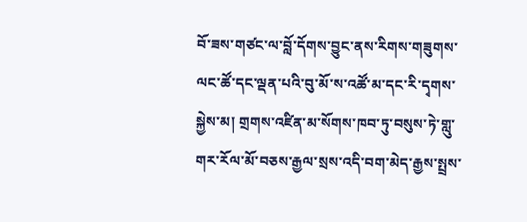བོ་ཟས་གཙང་ལ་བློ་དོགས་བྱུང་ནས་རིགས་གཟུགས་ལང་ཚོ་དང་ལྡན་པའི་བུ་མོ་ས་འཚོ་མ་དང་རི་དྭགས་སྐྱེས་མ། གྲགས་འཛིན་མ་སོགས་ཁབ་ཏུ་བསུས་ཏེ་གླུ་གར་རོལ་མོ་བཅས་རྒྱལ་སྲས་འདི་བག་མེད་རྒྱས་སྤྲས་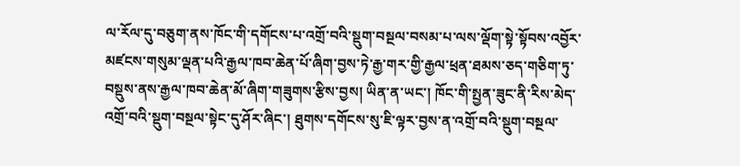ལ་རོལ་དུ་བཅུག་ནས་ཁོང་གི་དགོངས་པ་འགྲོ་བའི་སྡུག་བསྔལ་བསམ་པ་ལས་ལྡོག་སྟེ་སྟོབས་འབྱོར་མཛངས་གསུམ་ལྡན་པའི་རྒྱལ་ཁབ་ཆེན་པོ་ཞིག་བྱས་ཏེ་རྒྱ་གར་གྱི་རྒྱལ་ཕྲན་ཐམས་ཅད་གཅིག་ཏུ་བསྡུས་ནས་རྒྱལ་ཁབ་ཆེན་མོ་ཞིག་གཟུགས་རྩིས་བྱས། ཡིན་ན་ཡང་། ཁོང་གི་སྤྱན་ཟུང་ནི་རིས་མེད་འགྲོ་བའི་སྡུག་བསྔལ་སྟེང་དུ་ཤོར་ཞིང་། ཐུགས་དགོངས་སུ་ཇི་ལྟར་བྱས་ན་འགྲོ་བའི་སྡུག་བསྔལ་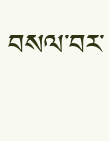བསལ་བར་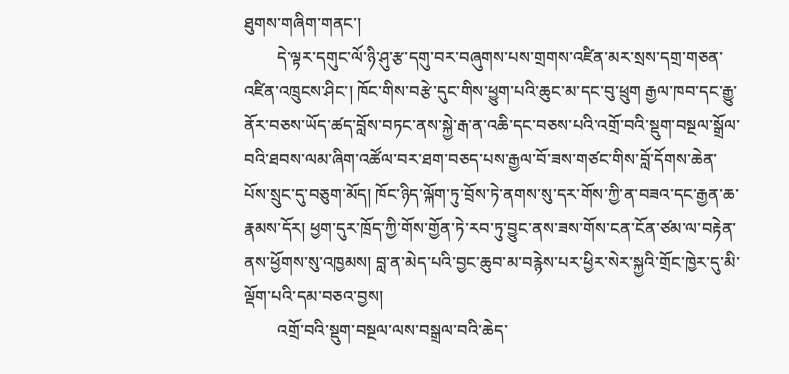ཐུགས་གཞིག་གནང་།
        དེ་ལྟར་དགུང་ལོ་ཉི་ཤུ་རྩ་དགུ་བར་བཞུགས་པས་གྲགས་འཛིན་མར་སྲས་དགྲ་གཅན་འཛིན་འཁྲུངས་ཤིང་། ཁོང་གིས་བརྩེ་དུང་གིས་ཕྱུག་པའི་ཆུང་མ་དང་བུ་ཕྲུག རྒྱལ་ཁབ་དང་རྒྱུ་ནོར་བཅས་ཡོད་ཚད་བློས་བཏང་ནས་སྐྱེ་རྒ་ན་འཆི་དང་བཅས་པའི་འགྲོ་བའི་སྡུག་བསྔལ་སྒྲོལ་བའི་ཐབས་ལམ་ཞིག་འཚོལ་བར་ཐག་བཅད་པས་རྒྱལ་བོ་ཟས་གཙང་གིས་བློ་དོགས་ཆེན་པོས་སྲུང་དུ་བཅུག་མོད། ཁོང་ཉིད་ལྐོག་ཏུ་བྲོས་ཏེ་ནགས་སུ་དར་གོས་ཀྱི་ན་བཟའ་དང་རྒྱན་ཆ་རྣམས་དོར། ཕྱག་དུར་ཁྲོད་ཀྱི་གོས་གྱོན་ཏེ་རབ་ཏུ་བྱུང་ནས་ཟས་གོས་ངན་ངོན་ཙམ་ལ་བརྟེན་ནས་ཕྱོགས་སུ་འཁྱམས། བླ་ན་མེད་པའི་བྱང་ཆུབ་མ་བརྙེས་པར་ཕྱིར་སེར་སྐྱའི་གྲོང་ཁྱེར་དུ་མི་ལྡོག་པའི་དམ་བཅའ་བྱས།
        འགྲོ་བའི་སྡུག་བསྔལ་ལས་བསྒྲལ་བའི་ཆེད་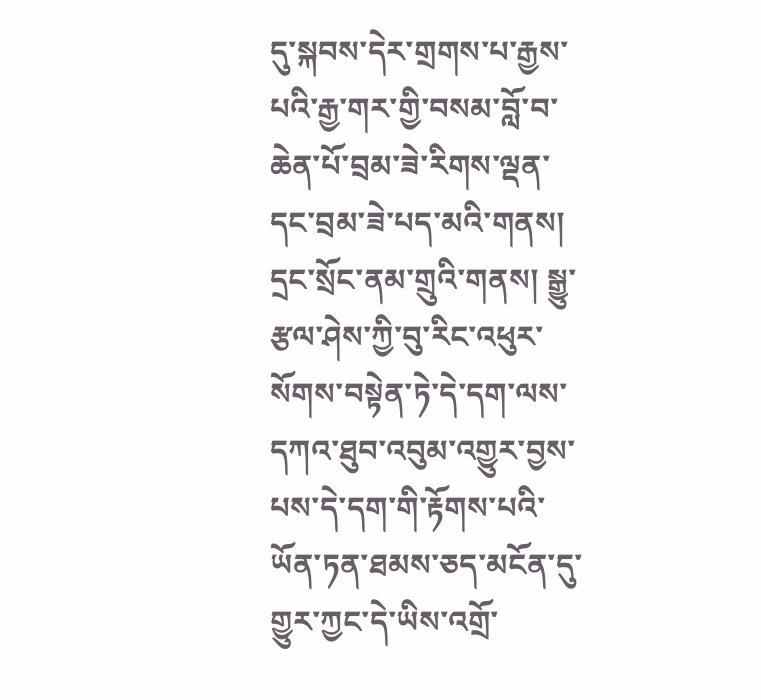དུ་སྐབས་དེར་གྲགས་པ་རྒྱས་པའི་རྒྱ་གར་གྱི་བསམ་བློ་བ་ཆེན་པོ་བྲམ་ཟེ་རིགས་ལྡན་དང་བྲམ་ཟེ་པད་མའི་གནས། དྲང་སྲོང་ནམ་གྲུའི་གནས། སྒྱུ་རྩལ་ཤེས་ཀྱི་བུ་རིང་འཕུར་སོགས་བསྟེན་ཏེ་དེ་དག་ལས་དཀའ་ཐུབ་འབུམ་འགྱུར་བྱས་པས་དེ་དག་གི་རྟོགས་པའི་ཡོན་ཏན་ཐམས་ཅད་མངོན་དུ་གྱུར་ཀྱང་དེ་ཡིས་འགྲོ་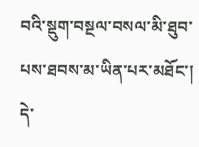བའི་སྡུག་བསྔལ་བསལ་མི་ཐུབ་པས་ཐབས་མ་ཡིན་པར་མཐོང་། དེ་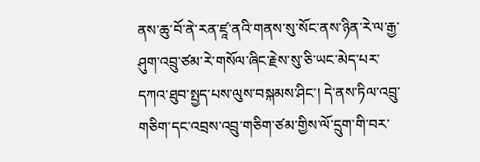ནས་ཆུ་བོ་ནེ་རན་ཛཱ་ནའི་གནས་སུ་སོང་ནས་ཉིན་རེ་ལ་རྒྱ་ཤུག་འབྲུ་ཙམ་རེ་གསོལ་ཞིང་རྗེས་སུ་ཅི་ཡང་མེད་པར་དཀའ་ཐུབ་སྤྱད་པས་ལུས་བསྐམས་ཤིང་། དེ་ནས་ཏིལ་འབྲུ་གཅིག་དང་འབྲས་འབྲུ་གཅིག་ཙམ་གྱིས་ལོ་དྲུག་གི་བར་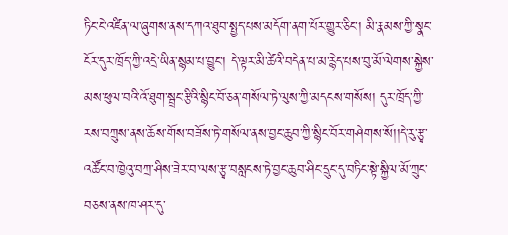ཏིང་ངེ་འཛིན་ལ་ཞུགས་ནས་དཀའ་ཐུབ་སྤྱད་པས་མདོག་ནག་པོར་གྱུར་ཅིང་། མི་རྣམས་ཀྱི་སྣང་ངོར་དུར་ཁྲོད་ཀྱི་འདྲེ་ཡིན་སྙམ་པ་བྱུང་། དེ་ལྟར་མི་ཚེའི་བདེན་པ་མ་རྙེད་པས་བུ་མོ་ལེགས་སྐྱེས་མས་ཕུལ་བའི་འོ་ཐུག་སྦྲང་རྩིའི་སྙིང་བོ་ཅན་གསོལ་ཏེ་ལུས་ཀྱི་མདངས་གསོས། དུར་ཁྲོད་ཀྱི་རས་བཀྲུས་ནས་ཆོས་གོས་བཟོས་ཏེ་གསོལ་ནས་བྱང་ཆུབ་ཀྱི་སྙིང་བོར་གཤེགས་སོ།།དེ་རུ་རྩྭ་འཚོང་བ་ཁྱེའུ་བཀྲ་ཤིས་ཟེར་བ་ལས་རྩྭ་བསླངས་ཏེ་བྱང་ཆུབ་ཤིང་དྲུང་དུ་བཏིང་སྟེ་སྐྱིལ་མོ་ཀྲུང་བཅས་ནས་ཁ་ཤར་དུ་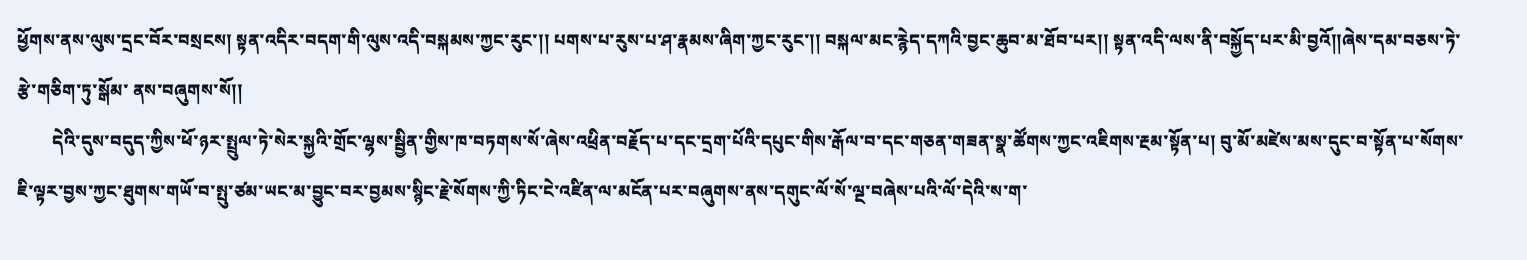ཕྱོགས་ནས་ལུས་དྲང་བོར་བསྲངས། སྟན་འདིར་བདག་གི་ལུས་འདི་བསྐམས་ཀྱང་རུང་།། པགས་པ་རུས་པ་ཤ་རྣམས་ཞིག་ཀྱང་རུང་།། བསྐལ་མང་རྙེད་དཀའི་བྱང་ཆུབ་མ་ཐོབ་པར།། སྟན་འདི་ལས་ནི་བསྐྱོད་པར་མི་བྱའོ།།ཞེས་དམ་བཅས་ཏེ་རྩེ་གཅིག་ཏུ་སྒོམ་ ནས་བཞུགས་སོ།།
        དེའི་དུས་བདུད་ཀྱིས་ཕོ་ཉར་སྤྲུལ་ཏེ་སེར་སྐྱའི་གྲོང་ལྷས་སྦྱིན་གྱིས་ཁ་བཏགས་སོ་ཞེས་འཕྲིན་བརྗོད་པ་དང་དྲག་པོའི་དཔུང་གིས་རྒོལ་བ་དང་གཅན་གཟན་སྣ་ཚོགས་ཀྱང་འཇིགས་རྔམ་སྟོན་པ། བུ་མོ་མཛེས་མས་དུང་བ་སྟོན་པ་སོགས་ཇི་ལྟར་བྱས་ཀྱང་ཐུགས་གཡོ་བ་སྤུ་ཙམ་ཡང་མ་བྱུང་བར་བྱམས་སྙིང་རྗེ་སོགས་ཀྱི་ཏིང་ངེ་འཛིན་ལ་མངོན་པར་བཞུགས་ནས་དགུང་ལོ་སོ་ལྔ་བཞེས་པའི་ལོ་དེའི་ས་ག་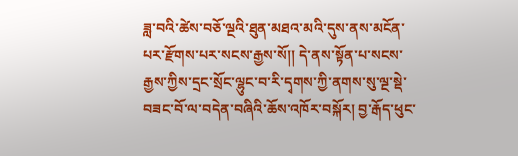ཟླ་བའི་ཚེས་བཅོ་ལྔའི་ཐུན་མཐའ་མའི་དུས་ནས་མངོན་པར་རྫོགས་པར་སངས་རྒྱས་སོ།། དེ་ནས་སྟོན་པ་སངས་རྒྱས་ཀྱིས་དྲང་སྲོང་ལྷུང་བ་རི་དྭགས་ཀྱི་ནགས་སུ་ལྔ་སྡེ་བཟང་བོ་ལ་བདེན་བཞིའི་ཆོས་འཁོར་བསྐོར། བྱ་རྒོད་ཕུང་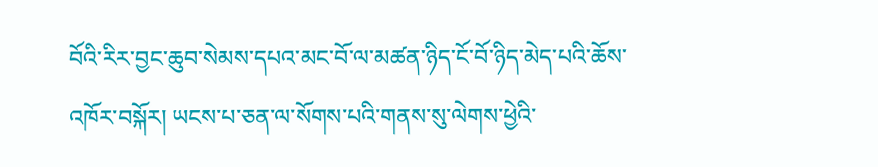བོའི་རིར་བྱང་ཆུབ་སེམས་དཔའ་མང་བོ་ལ་མཚན་ཉིད་ངོ་བོ་ཉིད་མེད་པའི་ཆོས་འཁོར་བསྐོར། ཡངས་པ་ཅན་ལ་སོགས་པའི་གནས་སུ་ལེགས་ཕྱེའི་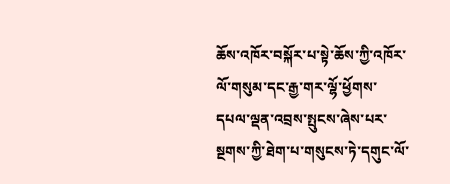ཆོས་འཁོར་བསྐོར་པ་སྟེ་ཆོས་ཀྱི་འཁོར་ལོ་གསུམ་དང་རྒྱ་གར་ལྷོ་ཕྱོགས་དཔལ་ལྡན་འབྲས་སྤུངས་ཞེས་པར་སྔགས་ཀྱི་ཐེག་པ་གསུངས་ཏེ་དགུང་ལོ་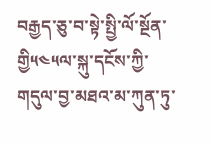བརྒྱད་ཅུ་བ་སྟེ་སྤྱི་ལོ་སྔོན་གྱི༥༤༥ལ་སྐུ་དངོས་ཀྱི་གདུལ་བྱ་མཐའ་མ་ཀུན་ཏུ་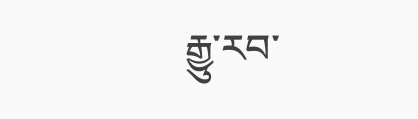རྒྱུ་རབ་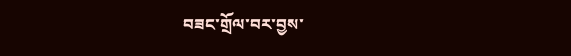བཟང་གྲོལ་བར་བྱས་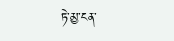ཏེ་མྱ་ངན་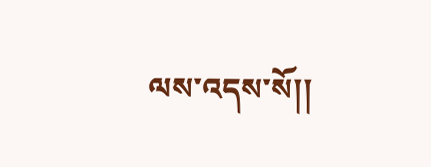ལས་འདས་སོ།།